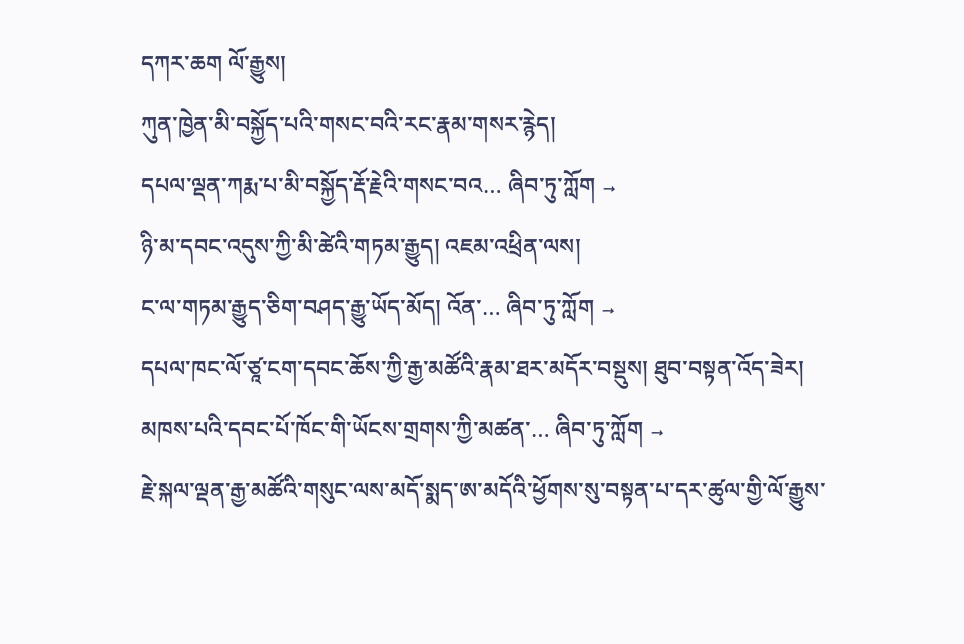དཀར་ཆག ལོ་རྒྱུས།
ཀུན་ཁྱེན་མི་བསྐྱོད་པའི་གསང་བའི་རང་རྣམ་གསར་རྙེད།
དཔལ་ལྡན་ཀརྨ་པ་མི་བསྐྱོད་རྡོ་རྗེའི་གསང་བའ… ཞིབ་ཏུ་ཀློག →
ཉི་མ་དབང་འདུས་ཀྱི་མི་ཚེའི་གཏམ་རྒྱུད། འཇམ་འཕྲིན་ལས།
ང་ལ་གཏམ་རྒྱུད་ཅིག་བཤད་རྒྱུ་ཡོད་མོད། འོན་… ཞིབ་ཏུ་ཀློག →
དཔལ་ཁང་ལོ་ཙཱ་ངག་དབང་ཆོས་ཀྱི་རྒྱ་མཚོའི་རྣམ་ཐར་མདོར་བསྡུས། ཐུབ་བསྟན་འོད་ཟེར།
མཁས་པའི་དབང་པོ་ཁོང་གི་ཡོངས་གྲགས་ཀྱི་མཚན་… ཞིབ་ཏུ་ཀློག →
རྗེ་སྐལ་ལྡན་རྒྱ་མཚོའི་གསུང་ལས་མདོ་སྨད་ཨ་མདོའི་ཕྱོགས་སུ་བསྟན་པ་དར་ཚུལ་གྱི་ལོ་རྒྱུས་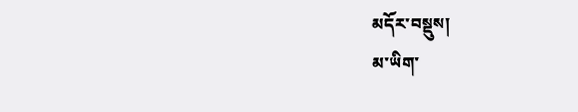མདོར་བསྡུས།
མ་ཡིག་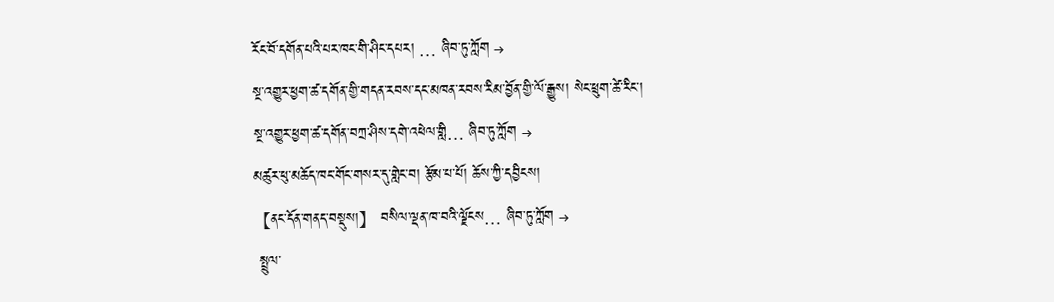རོང་བོ་དགོན་པའི་པར་ཁང་གི་ཤིང་དཔར། … ཞིབ་ཏུ་ཀློག →
སྔ་འགྱུར་ཕྱག་ཚ་དགོན་གྱི་གདན་རབས་དང་མཁན་རབས་རིམ་བྱོན་གྱི་ལོ་རྒྱུས། སེང་ཕྲུག་ཚེ་རིང་།
སྔ་འགྱུར་ཕྱག་ཚ་དགོན་བཀྲ་ཤིས་དགེ་འཕེལ་གླི… ཞིབ་ཏུ་ཀློག →
མཚུར་ཕུ་མཆོད་ཁང་གོང་གསར་དུ་གླེང་བ། རྩོམ་པ་པོ། ཆོས་ཀྱི་དབྱིངས།
【ནང་དོན་གནད་བསྡུས།】 བསིལ་ལྡན་ཁ་བའི་ལྗོངས… ཞིབ་ཏུ་ཀློག →
 སྤྲུལ་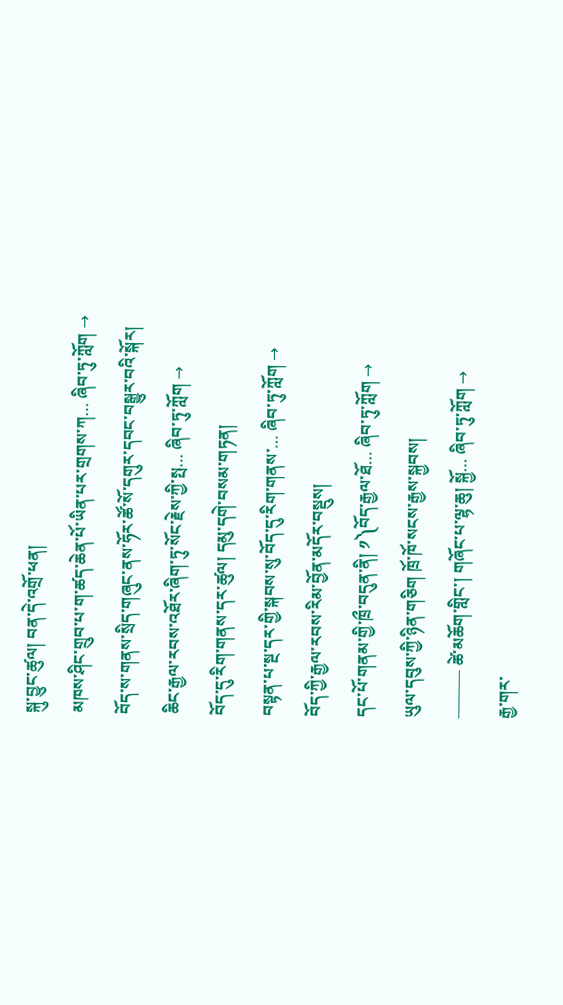སྐུ་བྱུང་ཚུལ། བན་དེ་འགྲོ་ཕན།
མཁས་ཤིང་གྲུབ་པ་ག་ཚད་ཆེན་པོ་ཡིན་པར་གྲགས་ཀ… ཞིབ་ཏུ་ཀློག →
བོད་ས་གནས་སྲིད་གཞུང་ནས་ཧོར་ཚོ་སོ་དགུར་དབང་བསྒྱུར་བའི་སྐོར།
ཆིང་རྒྱལ་རབས་འཐོར་ཞིག་ཏུ་སོང་རྗེས་ཀྱི་སྤ… ཞིབ་ཏུ་ཀློག →
བོད་དུ་རིག་གནས་དར་ཚུལ། དམུ་དགེ་བསམ་གཏན།
བསྟན་པ་སྔ་དར་གྱི་སྐབས་སུ་བོད་དུ་རིག་གནས་… ཞིབ་ཏུ་ཀློག →
བོད་ཀྱི་རྒྱལ་རབས་རིམ་བྱོན་མདོར་བསྡུས།
དང་པོ་གནམ་གྱི་ཁྲྀ་བདུན་ནི། ༡༽བོད་རྒྱལ་ཐོ… ཞིབ་ཏུ་ཀློག →
ཡུལ་དབུས་ཀྱི་ཉིན་གཅིག ཁྲོ་ཁོ་སངས་རྒྱས་སྐྱབས།
——— ཚེ་མཆོག་གླིང་། གཞོང་པ་ལྷ་ཆུ། སྐྱོ… ཞིབ་ཏུ་ཀློག →
རྒྱ་གར་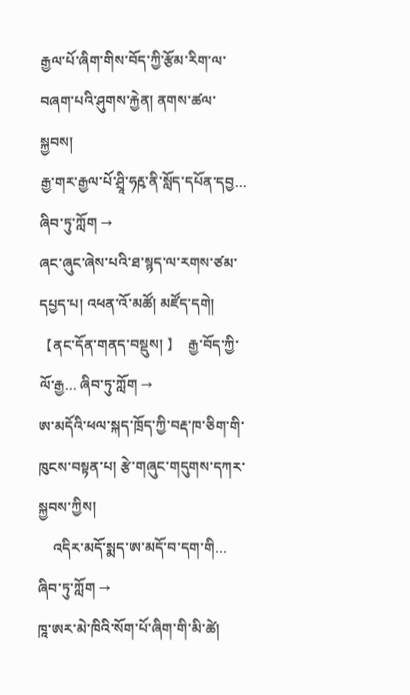རྒྱལ་པོ་ཞིག་གིས་བོད་ཀྱི་རྩོམ་རིག་ལ་བཞག་པའི་ཤུགས་རྐྱེན། ནགས་ཚལ་སྐྱབས།
རྒྱ་གར་རྒྱལ་པོ་ཤྲཱི་ཧརྵ་ནི་སློད་དཔོན་དབྱ… ཞིབ་ཏུ་ཀློག →
ཞང་ཞུང་ཞེས་པའི་ཐ་སྙད་ལ་རགས་ཙམ་དཔྱད་པ། འཕན་འོ་མཚོ། མཛོད་དགེ།
【ནང་དོན་གནད་བསྡུས། 】  རྒྱ་བོད་ཀྱི་ལོ་རྒྱ… ཞིབ་ཏུ་ཀློག →
ཨ་མདོའི་ཕལ་སྐད་ཁྲོད་ཀྱི་བརྡ་ཁ་ཅིག་གི་ཁུངས་བསྟན་པ། རྩེ་གཞུང་གདུགས་དཀར་སྐྱབས་ཀྱིས།
    འདིར་མདོ་སྨད་ཨ་མདོ་བ་དག་གི… ཞིབ་ཏུ་ཀློག →
ཁཱ་ཨར་མེ་ཁིའི་སོག་པོ་ཞིག་གི་མི་ཚེ།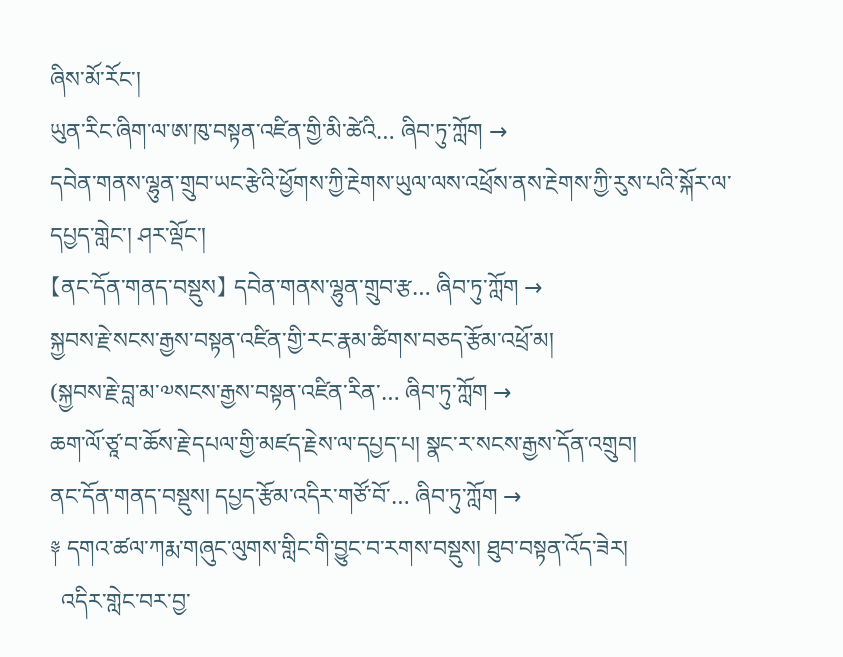ཞིས་མོ་རོང་།
ཡུན་རིང་ཞིག་ལ་ཨ་ཁུ་བསྟན་འཛིན་གྱི་མི་ཚེའི… ཞིབ་ཏུ་ཀློག →
དབེན་གནས་ལྷུན་གྲུབ་ཡང་རྩེའི་ཕྱོགས་ཀྱི་རྔེགས་ཡུལ་ལས་འཕྲོས་ནས་རྔེགས་ཀྱི་རུས་པའི་སྐོར་ལ་དཔྱད་གླེང་། ཤར་ལྡོང་།
【ནང་དོན་གནད་བསྡུས】 དབེན་གནས་ལྷུན་གྲུབ་རྩ… ཞིབ་ཏུ་ཀློག →
སྐྱབས་རྗེ་སངས་རྒྱས་བསྟན་འཛིན་གྱི་རང་རྣམ་ཚིགས་བཅད་རྩོམ་འཕྲོ་མ།
(སྐྱབས་རྗེ་བླ་མ་༧སངས་རྒྱས་བསྟན་འཛིན་རིན་… ཞིབ་ཏུ་ཀློག →
ཆག་ལོ་ཙཱ་བ་ཆོས་རྗེ་དཔལ་གྱི་མཛད་རྗེས་ལ་དཔྱད་པ། སྣང་ར་སངས་རྒྱས་དོན་འགྲུབ།
ནང་དོན་གནད་བསྡུས། དཔྱད་རྩོམ་འདིར་གཙོ་བོ་… ཞིབ་ཏུ་ཀློག →
༈ དགའ་ཚལ་ཀརྨ་གཞུང་ལུགས་གླིང་གི་བྱུང་བ་རགས་བསྡུས། ཐུབ་བསྟན་འོད་ཟེར།
  འདིར་གླེང་བར་བྱ་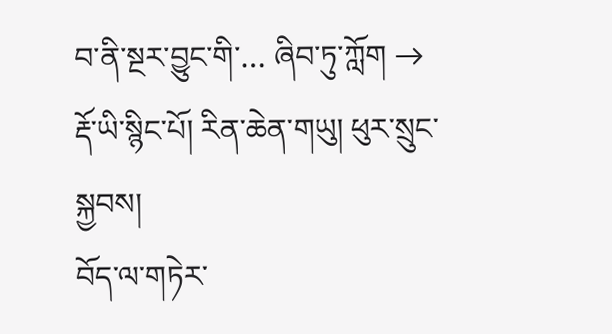བ་ནི་སྔར་བྱུང་གི་… ཞིབ་ཏུ་ཀློག →
རྡོ་ཡི་སྙིང་པོ། རིན་ཆེན་གཡུ། ཕུར་སྲུང་སྐྱབས།
བོད་ལ་གཏེར་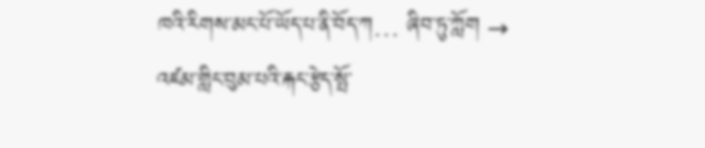ཁའི་རིགས་མང་པོ་ཡོད་པ་ནི་བོད་ཀ… ཞིབ་ཏུ་ཀློག →
འཛམ་གླིང་བུམ་པའི་རྐང་རྩེད་སྤོ་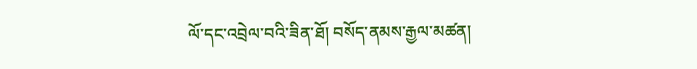ལོ་དང་འབྲེལ་བའི་ཟིན་ཐོ། བསོད་ནམས་རྒྱལ་མཚན།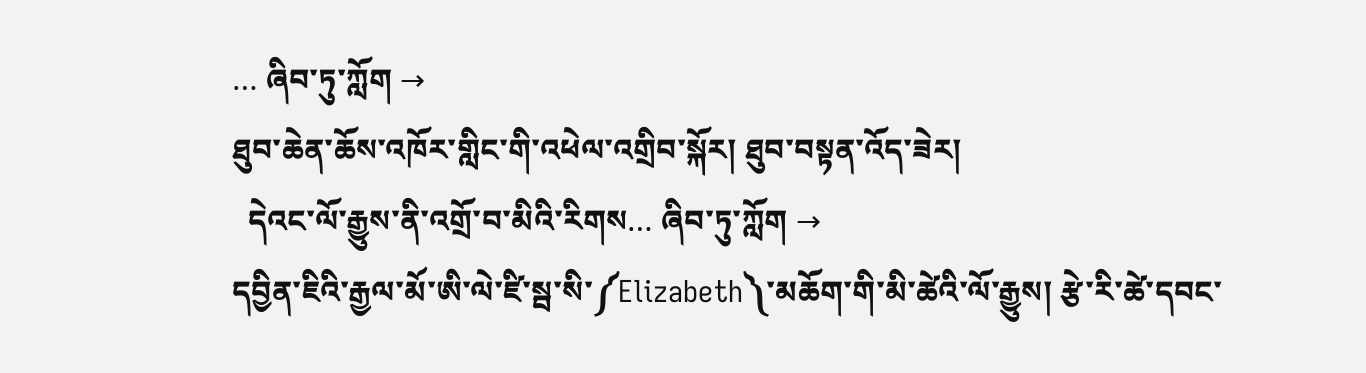… ཞིབ་ཏུ་ཀློག →
ཐུབ་ཆེན་ཆོས་འཁོར་གླིང་གི་འཕེལ་འགྲིབ་སྐོར། ཐུབ་བསྟན་འོད་ཟེར།
  དེའང་ལོ་རྒྱུས་ནི་འགྲོ་བ་མིའི་རིགས… ཞིབ་ཏུ་ཀློག →
དབྱིན་ཇིའི་རྒྱལ་མོ་ཨི་ལེ་ཛི་སྦ་སི་༼Elizabeth༽་མཆོག་གི་མི་ཚེའི་ལོ་རྒྱུས། རྩེ་རི་ཚེ་དབང་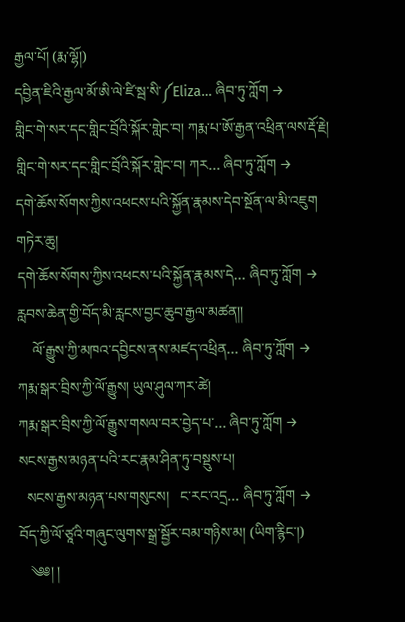རྒྱལ་པོ། (རྨ་ལྷོ།)
དབྱིན་ཇིའི་རྒྱལ་མོ་ཨི་ལེ་ཛི་སྦ་སི་༼Eliza… ཞིབ་ཏུ་ཀློག →
གླིང་གེ་སར་དང་གླིང་བྲོའི་སྐོར་གླེང་བ། ཀརྨ་པ་ཨོ་རྒྱན་འཕྲིན་ལས་རྡོ་རྗེ།
གླིང་གེ་སར་དང་གླིང་བྲོའི་སྐོར་གླེང་བ། ཀར… ཞིབ་ཏུ་ཀློག →
དགེ་ཆོས་སོགས་ཀྱིས་འཕངས་པའི་སྐྱོན་རྣམས་དེབ་སྔོན་ལ་མི་འཇུག གཏེར་ཆུ།
དགེ་ཆོས་སོགས་ཀྱིས་འཕངས་པའི་སྐྱོན་རྣམས་དེ… ཞིབ་ཏུ་ཀློག →
རླབས་ཆེན་གྱི་བོད་མི་རླངས་བྱང་ཆུབ་རྒྱལ་མཚན།།
    ལོ་རྒྱུས་ཀྱི་མཁའ་དབྱིངས་ནས་མཛད་འཕྲིན… ཞིབ་ཏུ་ཀློག →
ཀརྨ་སྒར་བྲིས་ཀྱི་ལོ་རྒྱུས། ཡུལ་ཤུལ་ཀར་ཚེ།
ཀརྨ་སྒར་བྲིས་ཀྱི་ལོ་རྒྱུས་གསལ་བར་བྱེད་པ་… ཞིབ་ཏུ་ཀློག →
སངས་རྒྱས་མཉན་པའི་རང་རྣམ་ཤིན་ཏུ་བསྡུས་པ།
  སངས་རྒྱས་མཉན་པས་གསུངས།   ང་རང་འདྲ… ཞིབ་ཏུ་ཀློག →
བོད་ཀྱི་ལོ་ཙཱའི་གཞུང་ལུགས་སྒྲ་སྦྱོར་བམ་གཉིས་མ། (ཡིག་རྙིང་།)
   ༄༅། །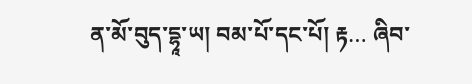ན་མོ་བུད་དྷཱ་ཡ། བམ་པོ་དང་པོ། རྟ… ཞིབ་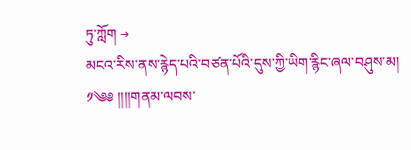ཏུ་ཀློག →
མངའ་རིས་ནས་རྙེད་པའི་བཙན་པོའི་དུས་ཀྱི་ཡིག་རྙིང་ཞལ་བཤུས་མ།
༡༄༅ །།།།གནམ་ལབས་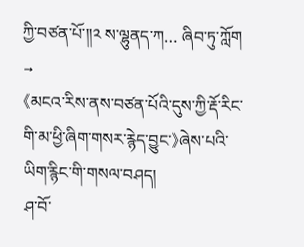ཀྱི་བཙན་པོ་།།༢ ས་ལྷུནད་ཀ… ཞིབ་ཏུ་ཀློག →
《མངའ་རིས་ནས་བཙན་པོའི་དུས་ཀྱི་རྡོ་རིང་གི་མ་ཕྱི་ཞིག་གསར་རྙེད་བྱུང་》ཞེས་པའི་ཡིག་རྙིང་གི་གསལ་བཤད།
ཤ་བོ་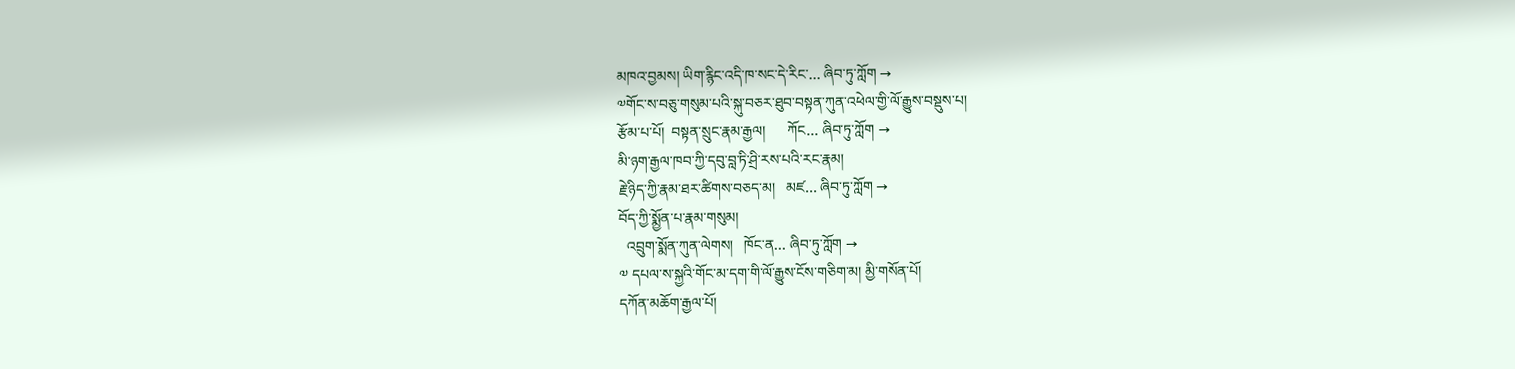མཁའ་བྱམས། ཡིག་རྙིང་འདི་ཁ་སང་དེ་རིང་… ཞིབ་ཏུ་ཀློག →
༧གོང་ས་བཅུ་གསུམ་པའི་སྐུ་བཅར་ཐུབ་བསྟན་ཀུན་འཕེལ་གྱི་ལོ་རྒྱུས་བསྡུས་པ།
རྩོམ་པ་པོ།  བསྟན་སྲུང་རྣམ་རྒྱལ།      ཀོང… ཞིབ་ཏུ་ཀློག →
མི་ཉག་རྒྱལ་ཁབ་ཀྱི་དབུ་བླ་ཏི་ཤྲི་རས་པའི་རང་རྣམ།
རྗེ་ཉིད་ཀྱི་རྣམ་ཐར་ཚིགས་བཅད་མ།   མཛ… ཞིབ་ཏུ་ཀློག →
བོད་ཀྱི་སྨྱོན་པ་རྣམ་གསུམ།
  འབྲུག་སྨོན་ཀུན་ལེགས།   ཁོང་ན… ཞིབ་ཏུ་ཀློག →
༧ དཔལ་ས་སྐྱའི་གོང་མ་དག་གི་ལོ་རྒྱུས་ངོས་གཅིག་མ། མྱི་གསོན་པོ།
དཀོན་མཆོག་རྒྱལ་པོ།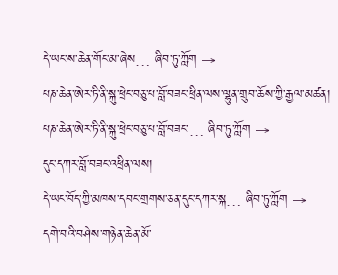དེ་ཡང་ས་ཆེན་གོང་མ་ཞེས… ཞིབ་ཏུ་ཀློག →
པཎ་ཆེན་ཨེར་ཏི་ནི་སྐུ་ཕྲེང་བཅུ་པ་བློ་བཟང་ཕྲིན་ལས་ལྷུན་གྲུབ་ཆོས་ཀྱི་རྒྱལ་མཚན།
པཎ་ཆེན་ཨེར་ཏི་ནི་སྐུ་ཕྲེང་བཅུ་པ་བློ་བཟང་… ཞིབ་ཏུ་ཀློག →
དུང་དཀར་བློ་བཟང་འཕྲིན་ལས།
དེ་ཡང་བོད་ཀྱི་མཁས་དབང་གྲགས་ཅན་དུང་དཀར་སྐ… ཞིབ་ཏུ་ཀློག →
དགེ་བའི་བཤེས་གཉེན་ཆེན་མོ་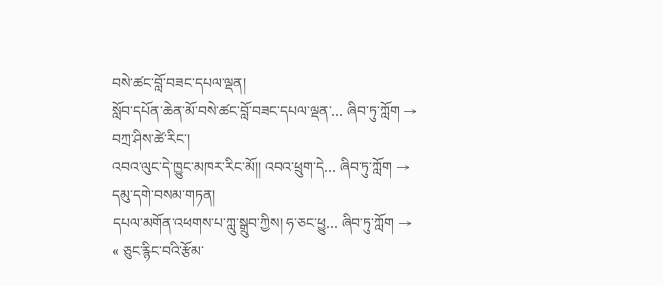བསེ་ཚང་བློ་བཟང་དཔལ་ལྡན།
སློབ་དཔོན་ཆེན་མོ་བསེ་ཚང་བློ་བཟང་དཔལ་ལྡན་… ཞིབ་ཏུ་ཀློག →
བཀྲ་ཤིས་ཚེ་རིང་།
འབའ་ལུང་དེ་ཁྱུང་མཁར་རིང་མོ།། འབའ་ཕྲུག་དེ… ཞིབ་ཏུ་ཀློག →
དམུ་དགེ་བསམ་གཏན།
དཔལ་མགོན་འཕགས་པ་ཀླུ་སྒྲུབ་ཀྱིས། ཧ་ཅང་ཕྱུ… ཞིབ་ཏུ་ཀློག →
« ཅུང་རྙིང་བའི་རྩོམ་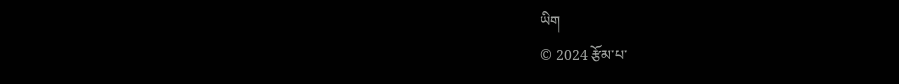ཡིག
© 2024 རྩོམ་པ་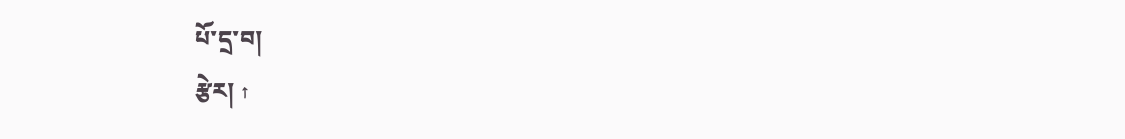པོ་དྲ་བ།
རྩེར། ↑